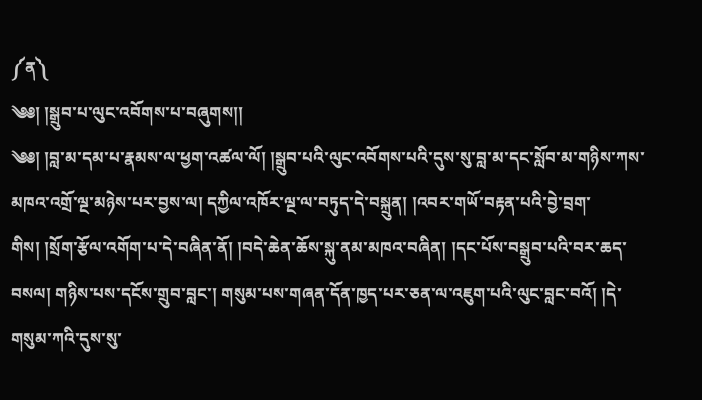༼ན༽
༄༅། །སྒྲུབ་པ་ལུང་འབོགས་པ་བཞུགས།།
༄༅། །བླ་མ་དམ་པ་རྣམས་ལ་ཕྱག་འཚལ་ལོ། །སྒྲུབ་པའི་ལུང་འབོགས་པའི་དུས་སུ་བླ་མ་དང་སློབ་མ་གཉིས་ཀས་མཁའ་འགྲོ་ལྔ་མཉེས་པར་བྱས་ལ། དཀྱིལ་འཁོར་ལྔ་ལ་བཏུད་དེ་བསྐྲུན། །འབར་གཡོ་བརྟན་པའི་བྱེ་བྲག་གིས། །སྲོག་རྩོལ་འགོག་པ་དེ་བཞིན་ནོ། །བདེ་ཆེན་ཆོས་སྐུ་ནམ་མཁའ་བཞིན། །དང་པོས་བསྒྲུབ་པའི་བར་ཆད་བསལ། གཉིས་པས་དངོས་གྲུབ་བླང་། གསུམ་པས་གཞན་དོན་ཁྱད་པར་ཅན་ལ་འཇུག་པའི་ལུང་བླང་བའོ། །དེ་གསུམ་ཀའི་དུས་སུ་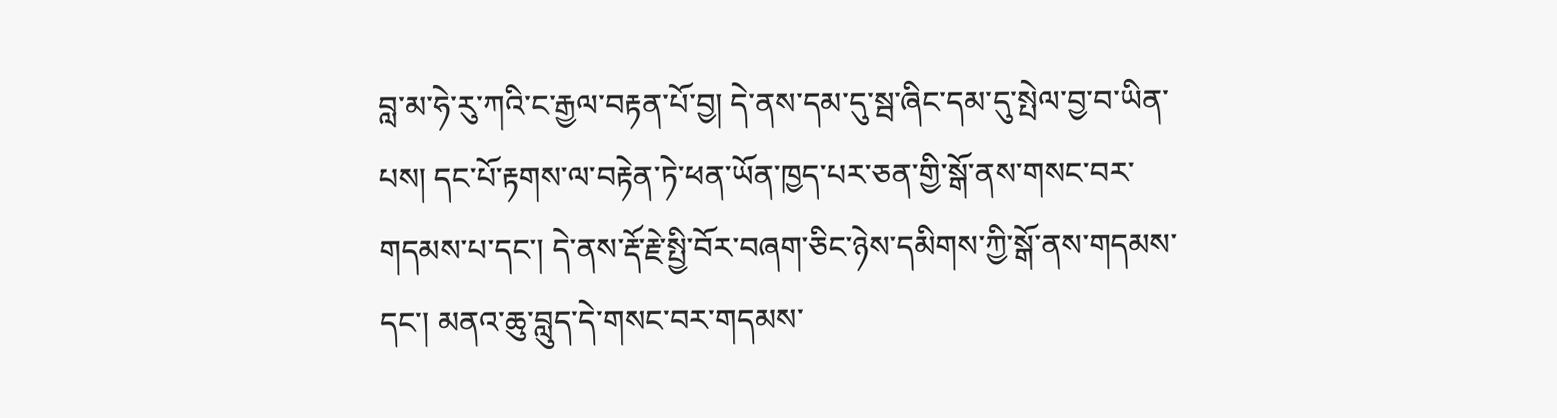བླ་མ་ཧེ་རུ་ཀའི་ང་རྒྱལ་བརྟན་པོ་བྱ། དེ་ནས་དམ་དུ་སྦ་ཞིང་དམ་དུ་སྤེལ་བྱ་བ་ཡིན་པས། དང་པོ་རྟགས་ལ་བརྟེན་ཏེ་ཕན་ཡོན་ཁྱད་པར་ཅན་གྱི་སྒོ་ནས་གསང་བར་གདམས་པ་དང་། དེ་ནས་རྡོ་རྗེ་སྤྱི་བོར་བཞག་ཅིང་ཉེས་དམིགས་ཀྱི་སྒོ་ནས་གདམས་དང་། མནའ་ཆུ་བླུད་དེ་གསང་བར་གདམས་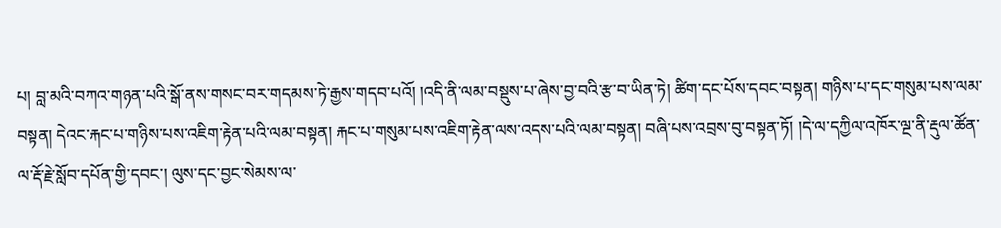པ། བླ་མའི་བཀའ་གཉན་པའི་སྒོ་ནས་གསང་བར་གདམས་ཏེ་རྒྱས་གདབ་པའོ། །འདི་ནི་ལམ་བསྡུས་པ་ཞེས་བྱ་བའི་རྩ་བ་ཡིན་ཏེ། ཚིག་དང་པོས་དབང་བསྟན། གཉིས་པ་དང་གསུམ་པས་ལམ་བསྟན། དེའང་རྐང་པ་གཉིས་པས་འཇིག་རྟེན་པའི་ལམ་བསྟན། རྐང་པ་གསུམ་པས་འཇིག་རྟེན་ལས་འདས་པའི་ལམ་བསྟན། བཞི་པས་འབྲས་བུ་བསྟན་ཏོ། །དེ་ལ་དཀྱིལ་འཁོར་ལྔ་ནི་རྡུལ་ཚོན་ལ་རྡོ་རྗེ་སློབ་དཔོན་གྱི་དབང་། ལུས་དང་བྱང་སེམས་ལ་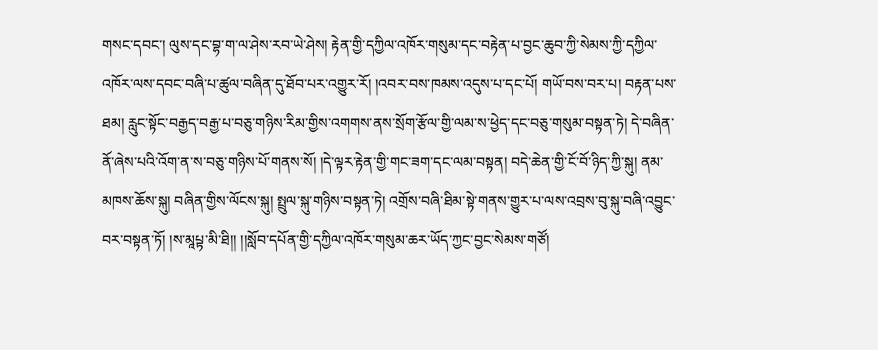གསང་དབང་། ལུས་དང་བྷ་ག་ལ་ཤེས་རབ་ཡེ་ཤེས། རྟེན་གྱི་དཀྱིལ་འཁོར་གསུམ་དང་བརྟེན་པ་བྱང་ཆུབ་ཀྱི་སེམས་ཀྱི་དཀྱིལ་འཁོར་ལས་དབང་བཞི་པ་ཚུལ་བཞིན་དུ་ཐོབ་པར་འགྱུར་རོ། །འབར་བས་ཁམས་འདུས་པ་དང་པོ། གཡོ་བས་བར་པ། བརྟན་པས་ཐམ། རླུང་སྟོང་བརྒྱད་བརྒྱ་པ་བཅུ་གཉིས་རིམ་གྱིས་འགགས་ནས་སྲོག་རྩོལ་གྱི་ལམ་ས་ཕྱེད་དང་བཅུ་གསུམ་བསྟན་ཏེ། དེ་བཞིན་ནོ་ཞེས་པའི་འོག་ན་ས་བཅུ་གཉིས་པོ་གནས་སོ། །དེ་ལྟར་རྟེན་གྱི་གང་ཟག་དང་ལམ་བསྟན། བདེ་ཆེན་གྱི་ངོ་བོ་ཉིད་ཀྱི་སྐུ། ནམ་མཁས་ཆོས་སྐུ། བཞིན་གྱིས་ལོངས་སྐུ། སྤྲུལ་སྐུ་གཉིས་བསྟན་ཏེ། འགྲོས་བཞི་ཐིམ་སྟེ་གནས་གྱུར་པ་ལས་འབྲས་བུ་སྐུ་བཞི་འབྱུང་བར་བསྟན་ཏོ། །ས་མཱཔྟ་མི་ཐི།། །།སློབ་དཔོན་གྱི་དཀྱིལ་འཁོར་གསུམ་ཆར་ཡོད་ཀྱང་བྱང་སེམས་གཙོ།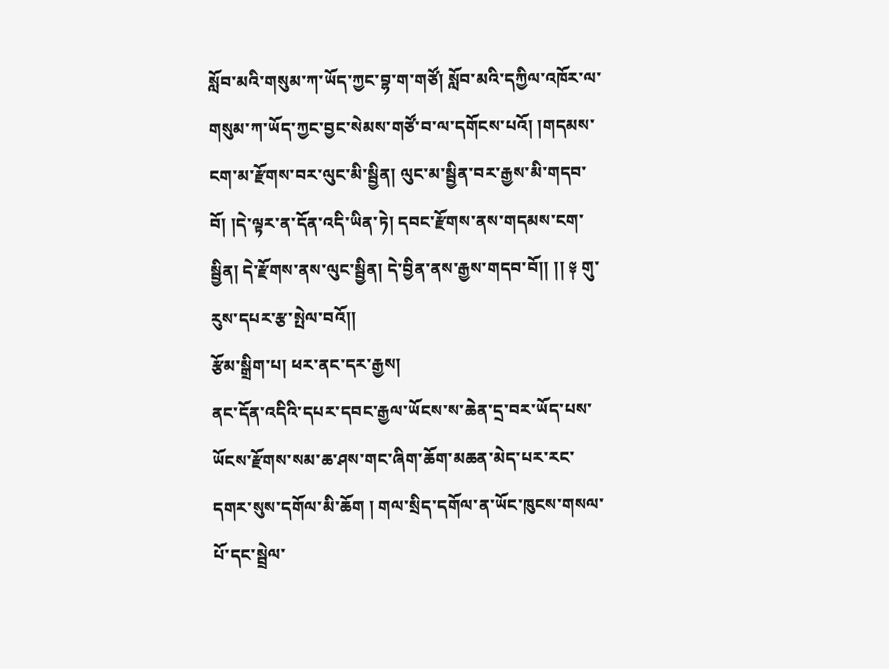སློབ་མའི་གསུམ་ཀ་ཡོད་ཀྱང་བྷ་ག་གཙོ། སློབ་མའི་དཀྱིལ་འཁོར་ལ་གསུམ་ཀ་ཡོད་ཀྱང་བྱང་སེམས་གཙོ་བ་ལ་དགོངས་པའོ། །གདམས་ངག་མ་རྫོགས་བར་ལུང་མི་སྦྱིན། ལུང་མ་སྦྱིན་བར་རྒྱས་མི་གདབ་བོ། །དེ་ལྟར་ན་དོན་འདི་ཡིན་ཏེ། དབང་རྫོགས་ནས་གདམས་ངག་སྦྱིན། དེ་རྫོགས་ནས་ལུང་སྦྱིན། དེ་བྱིན་ནས་རྒྱས་གདབ་བོ།། །། ༈ གུ་རུས་དཔར་རྩ་སྤེལ་བའོ།།
རྩོམ་སྒྲིག་པ། ཕར་ནང་དར་རྒྱས།
ནང་དོན་འདིའི་དཔར་དབང་རྒྱལ་ཡོངས་ས་ཆེན་དྲ་བར་ཡོད་པས་ཡོངས་རྫོགས་སམ་ཆ་ཤས་གང་ཞིག་ཆོག་མཆན་མེད་པར་རང་དགར་སུས་དགོལ་མི་ཆོག ། གལ་སྲིད་དགོལ་ན་ཡོང་ཁུངས་གསལ་པོ་དང་སྦྲེལ་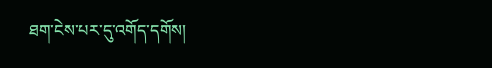ཐག་ངེས་པར་དུ་འགོད་དགོས།